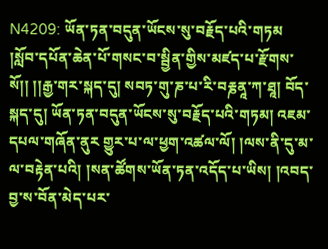N4209: ཡོན་ཏན་བདུན་ཡོངས་སུ་བརྗོད་པའི་གཏམ
།སློབ་དཔོན་ཆེན་པོ་གསང་བ་སྦྱིན་གྱིས་མཛད་པ་རྫོགས་སོ།། །།རྒྱ་གར་སྐད་དུ། སབཏ་གུ་ཎ་པ་རི་བརྞནཱ་ཀ་ཐཱ། བོད་སྐད་དུ། ཡོན་ཏན་བདུན་ཡོངས་སུ་བརྗོད་པའི་གཏམ། འཇམ་དཔལ་གཞོན་ནུར གྱུར་པ་ལ་ཕྱག་འཚལ་ལོ། །ལས་ནི་དུ་མ་ལ་བརྟེན་པའི། །སན་ཚོགས་ཡོན་ཏན་འདོད་པ་ཡིས། །འབད་བྱ་ས་བོན་མེད་པར་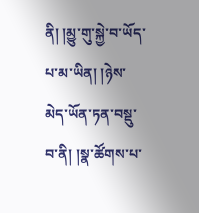ནི། །མྱུ་གུ་སྐྱེ་བ་ཡོད་པ་མ་ཡིན། །ཉེས་མེད་ཡོན་ཏན་བསྡུ་བ་ནི། །སྣ་ཚོགས་པ་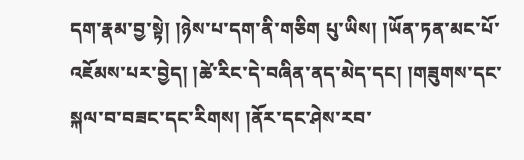དག་རྣམ་བྱ་སྟེ། །ཉེས་པ་དག་ནི་གཅིག པུ་ཡིས། །ཡོན་ཏན་མང་པོ་འཇོམས་པར་བྱེད། །ཚེ་རིང་དེ་བཞིན་ནད་མེད་དང། །གཟུགས་དང་སྐལ་བ་བཟང་དང་རིགས། །ནོར་དང་ཤེས་རབ་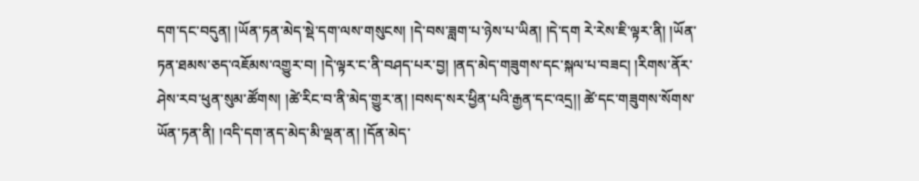དག་དང་བདུན། །ཡོན་ཏན་མེད་སྡེ་དག་ལས་གསུངས། །དེ་བས་ཟླག་པ་ཉེས་པ་ཡིན། །དེ་དག རེ་རེས་ཇི་ལྟར་ནི། །ཡོན་ཏན་ཐམས་ཅད་འཇོམས་འགྱུར་བ། །དེ་ལྟར་ང་ནི་བཤད་པར་བྱ། །ནད་མེད་གཟུགས་དང་སྐལ་པ་བཟང། །རིགས་ནོར་ཤེས་རབ་ཕུན་སུམ་ཚོགས། །ཚེ་རིང་བ་ནི་མེད་གྱུར་ན། །བསད་སར་ཕྱིན་པའི་རྒྱན་དང་འདྲ།། ཚེ་དང་གཟུགས་སོགས་ཡོན་ཏན་ནི། །འདི་དག་ནད་མེད་མི་ལྡན་ན། །དོན་མེད་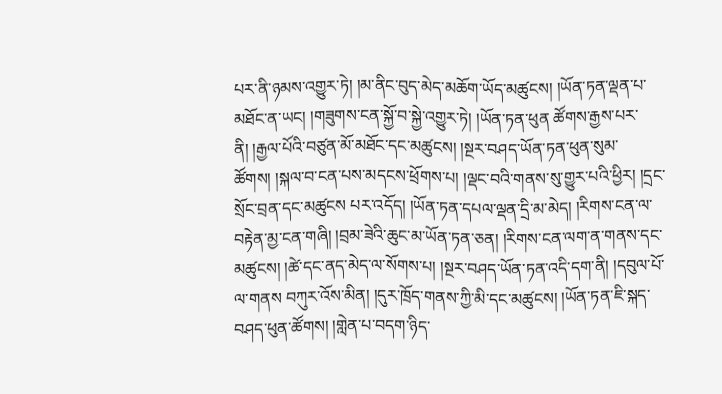པར་ནི་ཉམས་འགྱུར་ཏེ། །མ་ནིང་བུད་མེད་མཆོག་ཡོད་མཚུངས། །ཡོན་ཏན་ལྡན་པ་མཐོང་ན་ཡང། །གཟུགས་ངན་སྐྱོ་བ་སྐྱེ་འགྱུར་ཏེ། །ཡོན་ཏན་ཕུན ཚོགས་རྒྱས་པར་ནི། །རྒྱལ་པོའི་བཙུན་མོ་མཐོང་དང་མཚུངས། །སྔར་བཤད་ཡོན་ཏན་ཕུན་སུམ་ཚོགས། །སྐལ་བ་ངན་པས་མདངས་ཕྲོགས་པ། །ལྡང་བའི་གནས་སུ་གྱུར་པའི་ཕྱིར། །དྲང་སྲོང་བྲན་དང་མཚུངས པར་འདོད། །ཡོན་ཏན་དཔལ་ལྡན་དྲི་མ་མེད། །རིགས་ངན་ལ་བརྟེན་མྱ་ངན་གཞི། །བྲམ་ཟེའི་ཆུང་མ་ཡོན་ཏན་ཅན། །རིགས་ངན་ལག་ན་གནས་དང་མཚུངས། །ཚེ་དང་ནད་མེད་ལ་སོགས་པ། །སྔར་བཤད་ཡོན་ཏན་འདི་དག་ནི། །དབུལ་པོ་ལ་གནས བཀུར་འོས་མིན། །དུར་ཁྲོད་གནས་ཀྱི་མི་དང་མཚུངས། །ཡོན་ཏན་ཇི་སྐད་བཤད་ཕུན་ཚོགས། །གླེན་པ་བདག་ཉིད་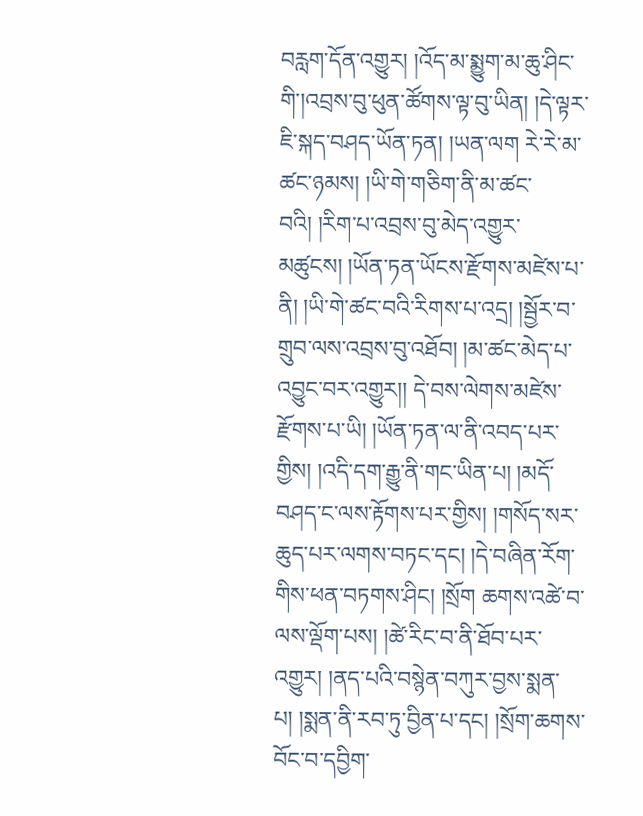བརླག་དོན་འགྱུར། །འོད་མ་སྨྱུག་མ་ཆུ་ཤིང་གི་།འབྲས་བུ་ཕུན་ཚོགས་ལྟ་བུ་ཡིན། །དེ་ལྟར་ཇི་སྐད་བཤད་ཡོན་ཏན། །ཡན་ལག རེ་རེ་མ་ཚང་ཉམས། །ཡི་གེ་གཅིག་ནི་མ་ཚང་བའི། །རིག་པ་འབྲས་བུ་མེད་འགྱུར་མཚུངས། །ཡོན་ཏན་ཡོངས་རྫོགས་མཛེས་པ་ནི། །ཡི་གེ་ཚང་བའི་རིགས་པ་འདྲ། །སྦྱོར་བ་གྲུབ་ལས་འབྲས་བུ་འཐོབ། །མ་ཚང་མེད་པ་འབྱུང་བར་འགྱུར།། དེ་བས་ལེགས་མཛེས་རྫོགས་པ་ཡི། །ཡོན་ཏན་ལ་ནི་འབད་པར་གྱིས། །འདི་དག་རྒྱུ་ནི་གང་ཡིན་པ། །མདོ་བཤད་ང་ལས་རྟོགས་པར་གྱིས། །གསོད་སར་ཆུད་པར་ལགས་བཏང་དང། །དེ་བཞིན་རོག་གིས་ཕན་བཏགས་ཤིང། །སྲོག ཆགས་འཚེ་བ་ལས་ལྡོག་པས། །ཚེ་རིང་བ་ནི་ཐོབ་པར་འགྱུར། །ནད་པའི་བསྙེན་བཀུར་བྱས་སྨན་པ། །སྨན་ནི་རབ་ཏུ་བྱིན་པ་དང། །སྲོག་ཆགས་བོང་བ་དབྱིག་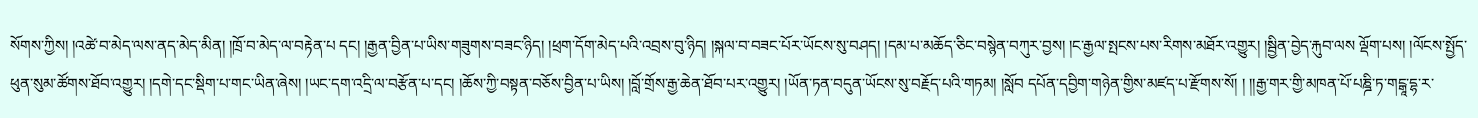སོགས་ཀྱིས། །འཚེ་བ་མེད་ལས་ནད་མེད་མིན། །ཁྲོ་བ་མེད་ལ་བརྟེན་པ དང། །རྒྱན་བྱིན་པ་ཡིས་གཟུགས་བཟང་ཉིད། །ཕྲག་དོག་མེད་པའི་འབྲས་བུ་ཉིད། །སྐལ་བ་བཟང་པོར་ཡོངས་སུ་བཤད། །དམ་པ་མཆོད་ཅིང་བསྙེན་བཀུར་བྱས། །ང་རྒྱལ་སྤངས་པས་རིགས་མཐོར་འགྱུར། །སྦྱིན་བྱེད་རྐུབ་ལས ལྡོག་པས། །ལོངས་སྤྱོད་ཕུན་སུམ་ཚོགས་ཐོབ་འགྱུར། །དགེ་དང་སྡིག་པ་གང་ཡིན་ཞེས། །ཡང་དག་འདྲི་ལ་བརྩོན་པ་དང། །ཆོས་ཀྱི་བསྟན་བཅོས་བྱིན་པ་ཡིས། །བློ་གྲོས་རྒྱ་ཆེན་ཐོབ་པར་འགྱུར། །ཡོན་ཏན་བདུན་ཡོངས་སུ་བརྗོད་པའི་གཏམ། །སློབ དཔོན་དབྱིག་གཉེན་གྱིས་མཛད་པ་རྫོགས་སོ། ། །།རྒྱ་གར་གྱི་མཁན་པོ་པཎྜི་ཏ་གངྒཱ་དྷ་ར་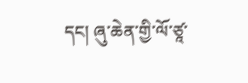དང། ཞུ་ཆེན་གྱི་ལོ་ཙཱ་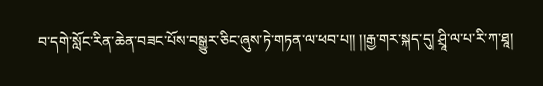བ་དགེ་སློང་རིན་ཆེན་བཟང་པོས་བསྒྱུར་ཅིང་ཞུས་ཏེ་གཏན་ལ་ཕབ་པ།། །།རྒྱ་གར་སྐད་དུ། ཤྲཱི་ལ་པ་རི་ཀ་ཐཱ།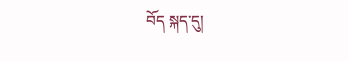བོད སྐད་དུ།